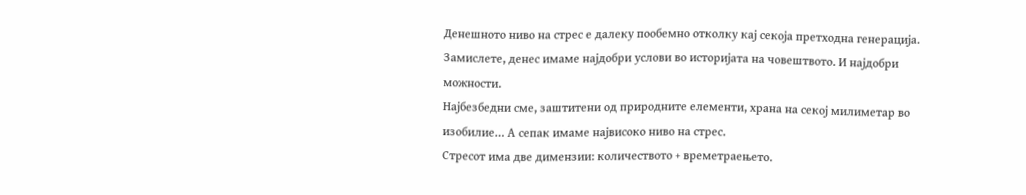Денешното ниво на стрес е далеку пообемно отколку кај секоја претходна генерација.
Замислете, денес имаме најдобри услови во историјата на човештвото. И најдобри можности.
Најбезбедни сме, заштитени од природните елементи, храна на секој милиметар во изобилие… А сепак имаме највисоко ниво на стрес.
Стресот има две димензии: количеството + времетраењето.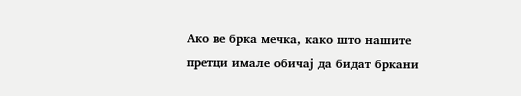Ако ве брка мечка, како што нашите претци имале обичај да бидат бркани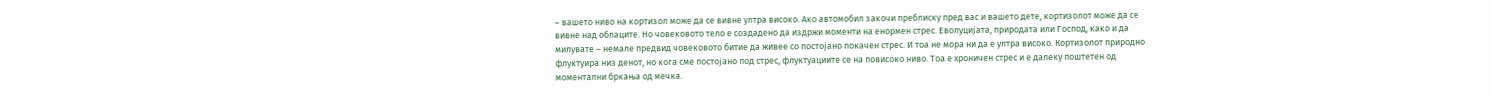– вашето ниво на кортизол може да се вивне ултра високо. Ако автомобил закочи преблиску пред вас и вашето дете, кортизолот може да се вивне над облаците. Но човековото тело е создадено да издржи моменти на енормен стрес. Еволуцијата, природата или Господ, како и да милувате – немале предвид човековото битие да живее со постојано покачен стрес. И тоа не мора ни да е ултра високо. Кортизолот природно флуктуира низ денот, но кога сме постојано под стрес, флуктуациите се на повисоко ниво. Тоа е хроничен стрес и е далеку поштетен од моментални бркања од мечка.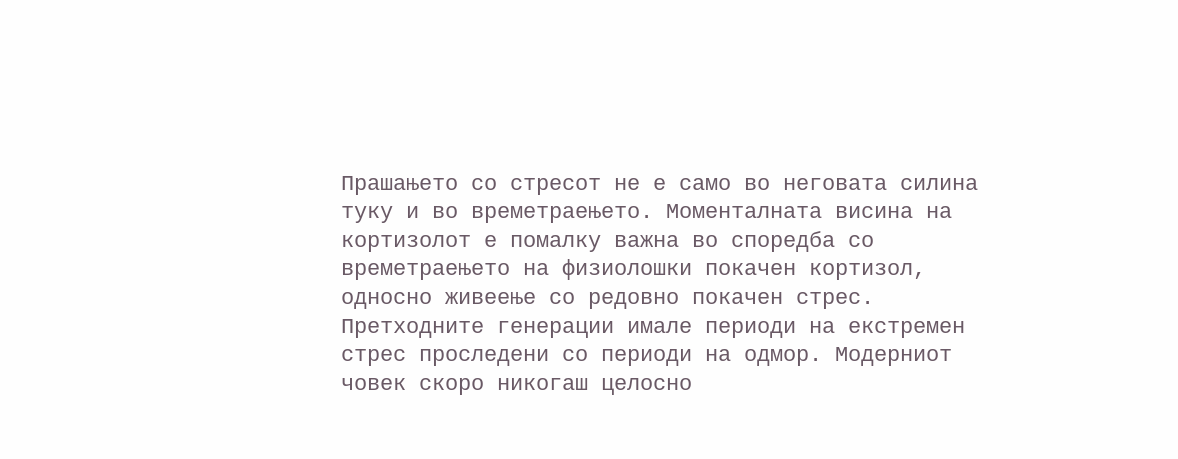Прашањето со стресот не е само во неговата силина туку и во времетраењето. Моменталната висина на кортизолот е помалку важна во споредба со времетраењето на физиолошки покачен кортизол, односно живеење со редовно покачен стрес. Претходните генерации имале периоди на екстремен стрес проследени со периоди на одмор. Модерниот човек скоро никогаш целосно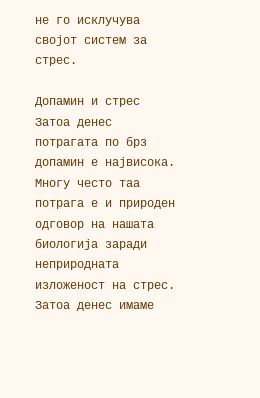не го исклучува својот систем за стрес.

Допамин и стрес
Затоа денес потрагата по брз допамин е највисока. Многу често таа потрага е и природен одговор на нашата биологија заради неприродната изложеност на стрес.
Затоа денес имаме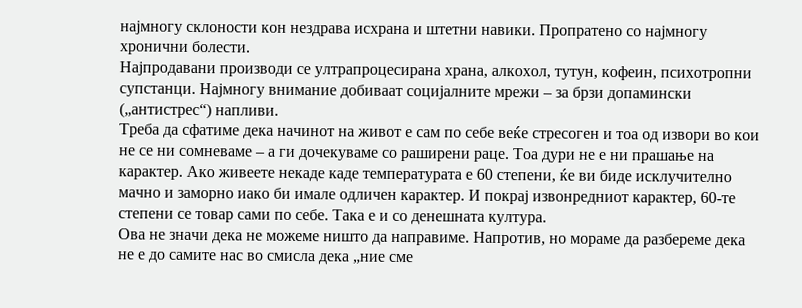најмногу склоности кон нездрава исхрана и штетни навики. Пропратено со најмногу хронични болести.
Најпродавани производи се ултрапроцесирана храна, алкохол, тутун, кофеин, психотропни супстанци. Најмногу внимание добиваат социјалните мрежи – за брзи допамински („антистрес“) напливи.
Треба да сфатиме дека начинот на живот е сам по себе веќе стресоген и тоа од извори во кои не се ни сомневаме – а ги дочекуваме со раширени раце. Тоа дури не е ни прашање на карактер. Ако живеете некаде каде температурата е 60 степени, ќе ви биде исклучително мачно и заморно иако би имале одличен карактер. И покрај извонредниот карактер, 60-те степени се товар сами по себе. Така е и со денешната култура.
Ова не значи дека не можеме ништо да направиме. Напротив, но мораме да разбереме дека не е до самите нас во смисла дека „ние сме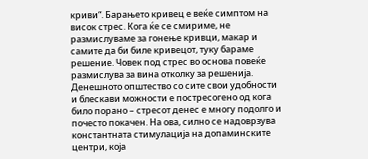криви“. Барањето кривец е веќе симптом на висок стрес. Кога ќе се смириме, не размислуваме за гонење кривци, макар и самите да би биле кривецот, туку бараме решение. Човек под стрес во основа повеќе размислува за вина отколку за решенија.
Денешното општество со сите свои удобности и блескави можности е постресогено од кога било порано – стресот денес е многу подолго и почесто покачен. На ова, силно се надоврзува константната стимулација на допаминските центри, која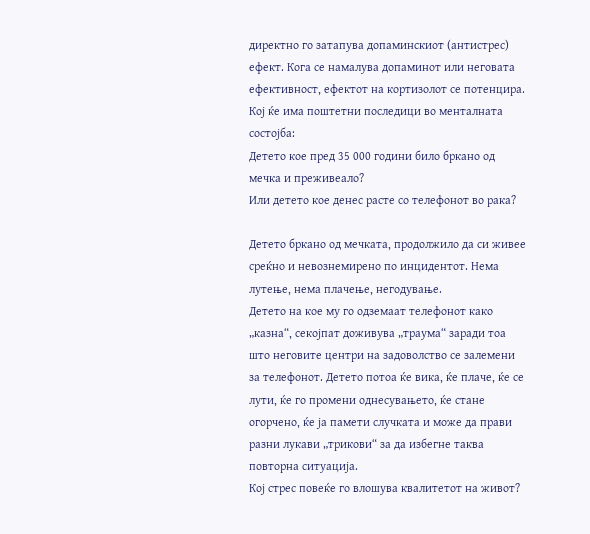директно го затапува допаминскиот (антистрес) ефект. Кога се намалува допаминот или неговата ефективност, ефектот на кортизолот се потенцира.
Кој ќе има поштетни последици во менталната состојба:
Детето кое пред 35 000 години било бркано од мечка и преживеало?
Или детето кое денес расте со телефонот во рака?

Детето бркано од мечката, продолжило да си живее среќно и невознемирено по инцидентот. Нема лутење, нема плачење, негодување.
Детето на кое му го одземаат телефонот како „казна“, секојпат доживува „траума“ заради тоа што неговите центри на задоволство се залемени за телефонот. Детето потоа ќе вика, ќе плаче, ќе се лути, ќе го промени однесувањето, ќе стане огорчено, ќе ја памети случката и може да прави разни лукави „трикови“ за да избегне таква повторна ситуација.
Кој стрес повеќе го влошува квалитетот на живот?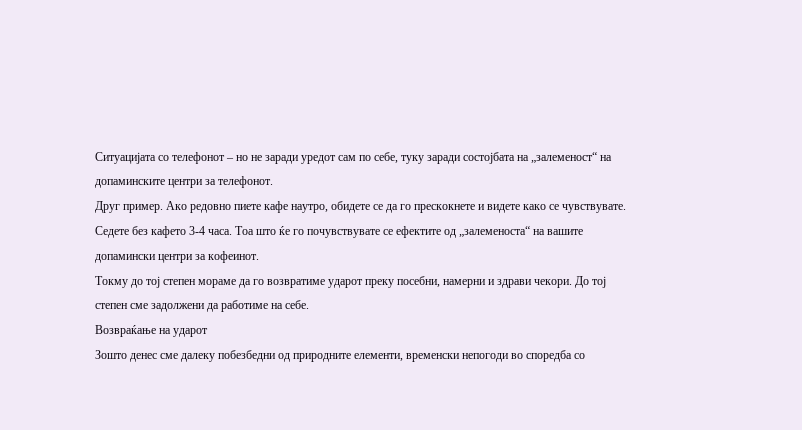Ситуацијата со телефонот – но не заради уредот сам по себе, туку заради состојбата на „залеменост“ на допаминските центри за телефонот.
Друг пример. Ако редовно пиете кафе наутро, обидете се да го прескокнете и видете како се чувствувате. Седете без кафето 3-4 часа. Тоа што ќе го почувствувате се ефектите од „залеменоста“ на вашите допамински центри за кофеинот.
Токму до тој степен мораме да го возвратиме ударот преку посебни, намерни и здрави чекори. До тој степен сме задолжени да работиме на себе.
Возвраќање на ударот
Зошто денес сме далеку побезбедни од природните елементи, временски непогоди во споредба со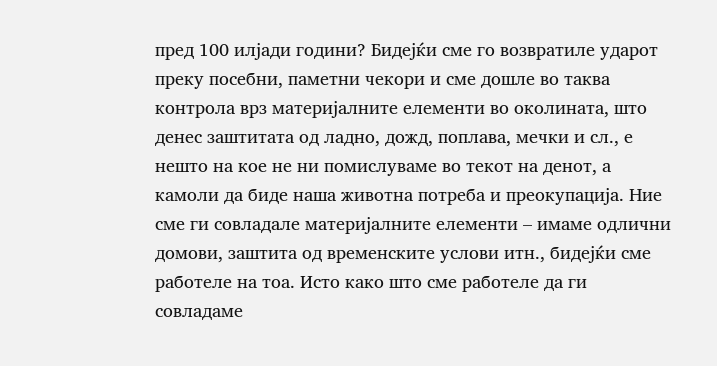пред 100 илјади години? Бидејќи сме го возвратиле ударот преку посебни, паметни чекори и сме дошле во таква контрола врз материјалните елементи во околината, што денес заштитата од ладно, дожд, поплава, мечки и сл., е нешто на кое не ни помислуваме во текот на денот, а камоли да биде наша животна потреба и преокупација. Ние сме ги совладале материјалните елементи – имаме одлични домови, заштита од временските услови итн., бидејќи сме работеле на тоа. Исто како што сме работеле да ги совладаме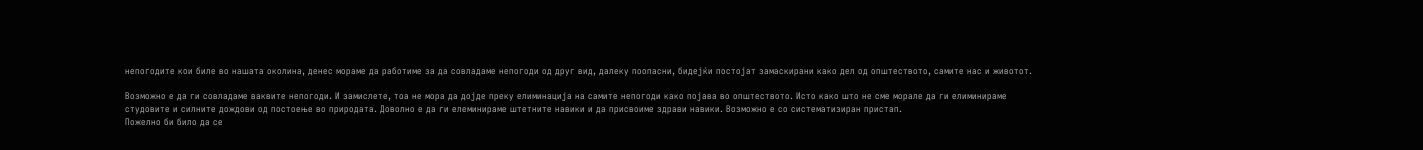непогодите кои биле во нашата околина, денес мораме да работиме за да совладаме непогоди од друг вид, далеку поопасни, бидејќи постојат замаскирани како дел од општеството, самите нас и животот.

Возможно е да ги совладаме ваквите непогоди. И замислете, тоа не мора да дојде преку елиминација на самите непогоди како појава во општеството. Исто како што не сме морале да ги елиминираме студовите и силните дождови од постоење во природата. Доволно е да ги елеминираме штетните навики и да присвоиме здрави навики. Возможно е со систематизиран пристап.
Пожелно би било да се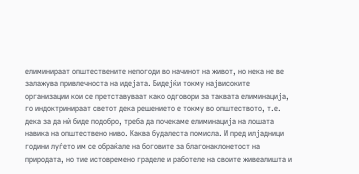елиминираат општествените непогоди во начинот на живот, но нека не ве залажува привлечноста на идејата. Бидејќи токму највисоките организации кои се претставуваат како одговори за таквата елиминација, го индоктринираат светот дека решението е токму во општеството, т.е. дека за да нѝ биде подобро, треба да почекаме елиминација на лошата навика на општествено ниво. Каква будалеста помисла. И пред илјадници години луѓето им се обраќале на боговите за благонаклонетост на природата, но тие истовремено граделе и работеле на своите живеалишта и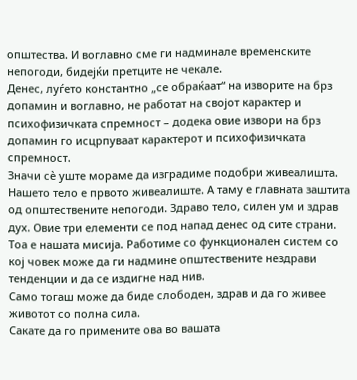општества. И воглавно сме ги надминале временските непогоди, бидејќи претците не чекале.
Денес, луѓето константно „се обраќаат“ на изворите на брз допамин и воглавно, не работат на својот карактер и психофизичката спремност – додека овие извори на брз допамин гo исцрпуваат карактерот и психофизичката спремност.
Значи сè уште мораме да изградиме подобри живеалишта. Нашето тело е првото живеалиште. А таму е главната заштита од општествените непогоди. Здраво тело, силен ум и здрав дух. Овие три елементи се под напад денес од сите страни.
Тоа е нашата мисија. Работиме со функционален систем со кој човек може да ги надмине општествените нездрави тенденции и да се издигне над нив.
Само тогаш може да биде слободен, здрав и да го живее животот со полна сила.
Сакате да го примените ова во вашата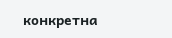конкретна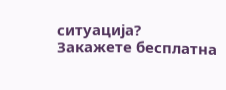ситуација?
Закажете бесплатна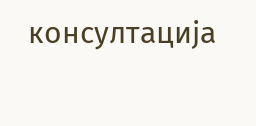консултација